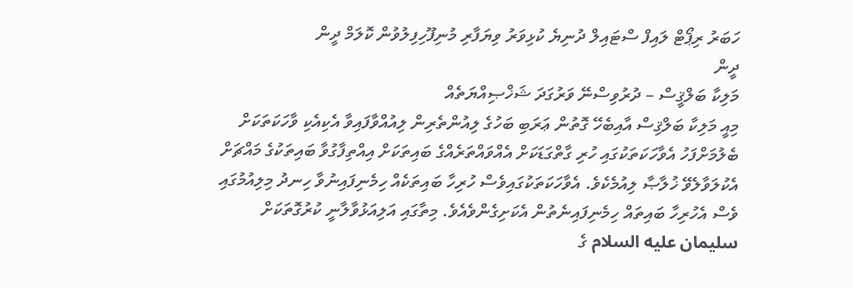ހަބަރު ރިޕޯޓް ލައިފް ސްޓައިލް ދުނިޔެ ކުޅިވަރު ވިޔަފާރި މުނިފޫހިފިލުވުން ކޮލަމް ދީން
ދީން
މަލިކާ ބަލްޤީސް – ދުރުވިސްނޭ ވަރުގަދަ ޝަޚްޞިއްޔަތެއް
މިއީ މަލިކާ ބަލްޤިސް އާއިބެހޭ ގޮތުން ޢަރަބި ބަހުގެ ލިއުންތެރިން ލިއުއްވާފައިވާ އެކިއެކި ވާހަކަތަކަށް ބެލުމަށްފަހު އެވާހަކަތަކުގައި ހުރި ގާތްގަޑަކަށް އެއްވައްތަރެއްގެ ބައިތަކަށް އިއްތިފާގުވާ ބައިތަކުގެ މައްޗަށް އެކުލަވާލެވޭ ޚުލާޞާ ލިއުމެކެވެ. އެވާހަކަތަކުގައިވެސް ހުރިހާ ބައިތަކެއް ހިމެނިފައިނުވާ ހިނދު މިލިއުމުގައި ވެސް އެހުރިހާ ބައިތައް ހިމެނިފައިނެތުން އެކަށިގެންވެއެވެ. މިތާގައި އަލިއަޅުވާލާނީ ކުރުގޮތަކަށް سليمان عليه السلام ގެ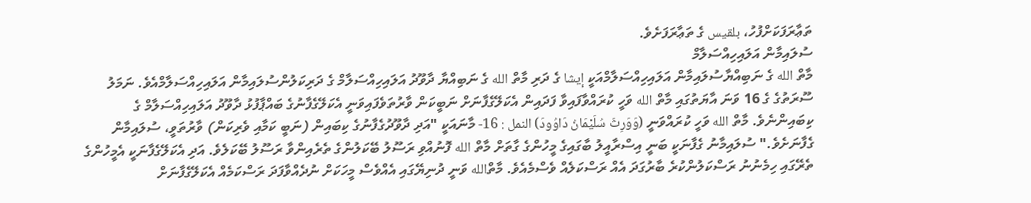ތަޢާރަފަކަށްފުހު، بلقيس ގެ ތަޢާރަފަށެވެ.
ސުލައިމާން އަލައިހިއްސަލާމް
މާތް الله ގެ ނަބިއްޔާސުލައިމާން އަލައިހިއްސަލާމްއަކީ إيشا ގެ ދަރި މާތް الله ގެ ނަބިއްޔާ ދާވޫދު އަލައިހިއްސަލާމް ގެ ދަރިކަލުންސުލައިމާން އަލައިހިއްސަލާމްއެވެ. ނަމަލު ސޫރަތުގެ ގެ 16 ވަނަ އާޔަތުގައި މާތް الله ވަހީ ކުރައްވާފައިވާ ފަދައިން އެކަލޭގެފާނަށް ނަބީކަން ވާރުތަވެފައިވަނީ އެކަލޭގެފާނުގެ ބައްޕާފުޅު ދާވޫދު އަލައިހިއްސަލާމް ގެ ކިބައިންނެވެ. މާތް الله ވަހީ ކުރައްވަނީ (وَوَرِثَ سُلَيْمَانُ دَاوُودَ) النمل : 16- މާނައަކީ "އަދި ދާވޫދުގެފާނުގެ ކިބައިން (ނަބީ ކަމާއި ވެރިކަން) ވާރުތަވީ، ސުލައިމާން ގެފާނަށެވެ." ސުލައިމާނު ގެފާނަކީ ބަނީ އިސްރާއީލު ބާގައިގެ މީހުންގެ ގާތަށް މާތް الله ފޮނުއްވި ރަސޫލު ބޭކަލުންގެ ތެރެއިންވާ ރަސޫލު ބޭކަލެވެ. އަދި އެކަލޭގެފާނަކީ އެމީހުންގެ ތެރޭގައި ހިމެނުނު ރަސްކަލުންކުރެ ބާރުގަދަ އެއް ރަސްކަލެއް ވެސްމެއެވެ. މާތްالله ވަނީ ދުނިޔޭގައި އެއްވެސް މީހަކަށް ނުދެއްވާފަދަ ރަސްކަމެއް އެކަލޭގެފާނަށް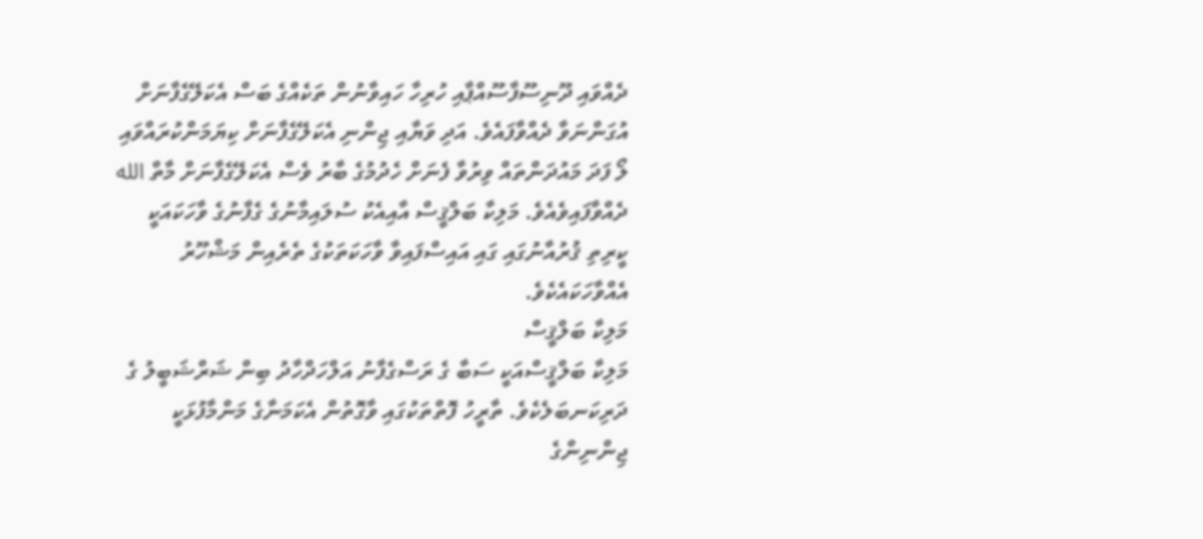ދެއްވައި ދޫނިސޫފާސޫއްޕާއި ހުރިހާ ހައިވާނުން ތަކެއްގެ ބަސް އެކަލޭގެފާނަށް އުގަންނަވާ ދެއްވާފައެވެ. އަދި ވަޔާއި ޖިންނި އެކަލޭގެފާނަށް ކިޔަމަންކުރައްވައި ލޯ ފަދަ މައުދަންތައް ވިރުވާ ފެނަށް ހެދުމުގެ ބާރު ވެސް އެކަލޭގެފާނަށް މާތް الله ދެއްވާފައިވެއެވެ. މަލިކާ ބަލްޤީސް އާއިއެކު ސުލައިމާނުގެ ގެފާނުގެ ވާހަކައަކީ ކީރިތި ޤުރުއާނުގައި ގައި އައިސްފައިވާ ވާހަކަތަކުގެ ތެރެއިން މަޝްހޫރު އެއްވާހަކައެކެވެ.
މަލިކާ ބަލްޤީސް
މަލިކާ ބަލްޤީސްއަކީ ސަބާ ގެ ރަސްގެފާނު އަލްހަދްހާދު ބިން ޝަރްޝަބީލު ގެ ދަރިކަނބަލެކެވެ. ތާރީހު ފޮތްތަކުގައި ވާގޮތުން އެކަމަނާގެ މަންމާފުޅަކީ ޖިންނިންގެ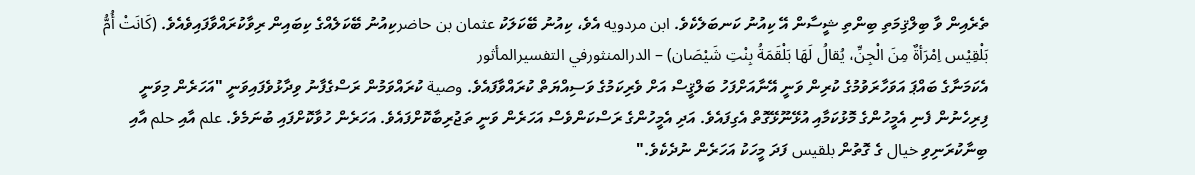ތެރެއިން ވާ ބިލްޤިމަތި ބިންތި ޝީސާން އޭ ކިއުނު ކަނބަލެކެވެ. ابن مردويه އެވެ، ކިއުނު ބޭކަލަކު عثمان بن حاضرކިއުނު ބޭކަލެއްގެ ކިބައިން ރިވާކުރައްވާފައިވެއެވެ. (كَانَتْ أُمُّ بَلْقِيْس اِمْرَأةٌ مِنَ الْجِنِّ، يُقالُ لَهَا بَلْقَمَةُ بِنْتِ شَيْصَان) – الدرالمنثورفي التفسيرالمأثور
އެކަމަނާގެ ބައްޕަ އަވަހާރަވުމުގެ ކުރިން ވަނީ އޭނާއަށްފަހު ބަލްޤީސް އަށް ވެރިކަމުގެ ވަސިއްޔަތް ކުރައްވާފައެވެ. وصية ކުރައްވަމުން ރަސްގެފާނު ވިދާޅުވެފައިވަނީ "އަހަރެން މިވަނީ ފިރިހެނުން ފެނި އެމީހުންގެ މޮޅުކަމާއި އުޅޭނޫޅޭގޮތް އެގިފައެވެ. އަދި އެމީހުންގެ ރަސްކަންވެސް އަހަރެން ވަނީ ތަޖުރިބާކޮށްފައެވެ. އަހަރެން ހުވާކޮށްފައި ބުނަމެވެ. علم އާއި حلم އާއި ބިނާކުރަނިވި خيال ގެ ގޮތުން بلقيس ފަދަ މީހަކު އަހަރެން ނުދެކެވެ."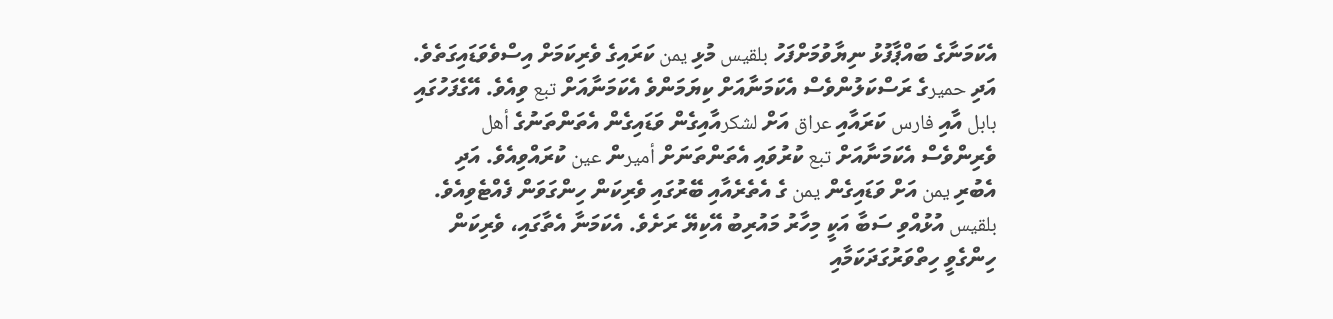އެކަމަނާގެ ބައްޕާފުޅު ނިޔާވުމަށްފަހު بلقيس މުޅި يمن ކަރައިގެ ވެރިކަމަށް އިސްވެވަޑައިގަތެވެ. އަދި حميرގެ ރަސްކަލުންވެސް އެކަމަނާއަށް ކިޔަމަންވެ އެކަމަނާއަށް تبع ވިއެވެ. އޭގެފަހުގައި بابل އާއި فارس ކަރައާއި عراق އަށް لشكرއާއިގެން ވަޑައިގެން އެތަންތަނުގެ أهل ވެރިންވެސް އެކަމަނާއަށް تبع ކުރުވައި އެތަންތަނަށް أميرން عين ކުރައްވިއެވެ. އަދި އެބުރި يمن އަށް ވަޑައިގެން يمن ގެ އެތެރެއާއި ބޭރުގައި ވެރިކަން ހިންގަވަން ފެއްޓެވިއެވެ.
بلقيس އުޅުއްވި ސަބާ އަކީ މިހާރު މައުރިބު އޭކިޔޭ ރަށެވެ. އެކަމަނާ އެތާގައި، ވެރިކަން ހިންގެވީ ހިތްވަރުގަދަކަމާއި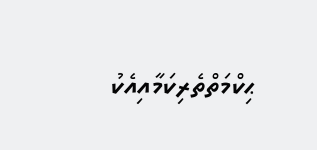ޙިކްމަތްތެރިކަމާއިއެކު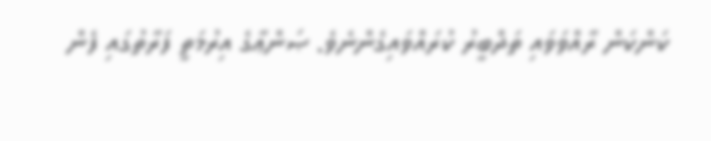ކަންކަން ރާއްވަވައި ތަދްބީރު ކުރައްވައިގެންނެވެ. ޞަންޢާގެ އިރުމަތީ ފަރާތުގައި ފެން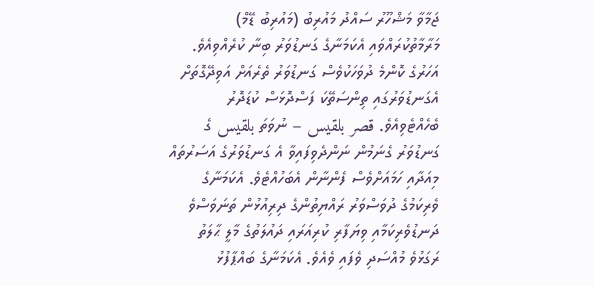ޖަމާވާ މަޝްހޫރު ސައްދު މައުރިބު (މައުރިބު ޑޭމް) މަރާމާތުކުރައްވައި އެކަމަނާގެ ގަނޑުވަރު ބިނާ ކުރެއްވިއެވެ. އަހަރުގެ ކޮންމެ ދުވަހަކުވެސް ގަނޑުވަރު ތެރެއަށް އަވިދޭގޮތަށް އެގަނޑުވަރުގައި ތިންސަތޭކަ ފަސްދޮޅަސް ކުޑަދޮރު ބެހެއްޓެވިއެވެ. قصر بلقيس – ނުވަތަ بلقيس ގެ ގަނޑުވަރު ގެނަމުން ނަންދެވިފައިވާ އެ ގަނޑުވަރުގެ އަސަރުތައް މިއަދާއި ހަމައަށްވެސް ފެންނާން އެބަހުއްޓެވެ. އެކަމަނާގެ ވެރިކަމުގެ ދުވަސްވަރު ރައްޔިތުންގެ ދިރިއުޅުން ތަނަވަސްވެ ދަނޑުވެރިކަމާއި ވިޔަފާރި ކުރިއަރައި ދައުލަތުގެ މާލީ ޙާލަތު ރަގަޅުވެ މުއްސަދި ވެފައި ވެއެވެ. އެކަމަނާގެ ބައްޕާފުޅު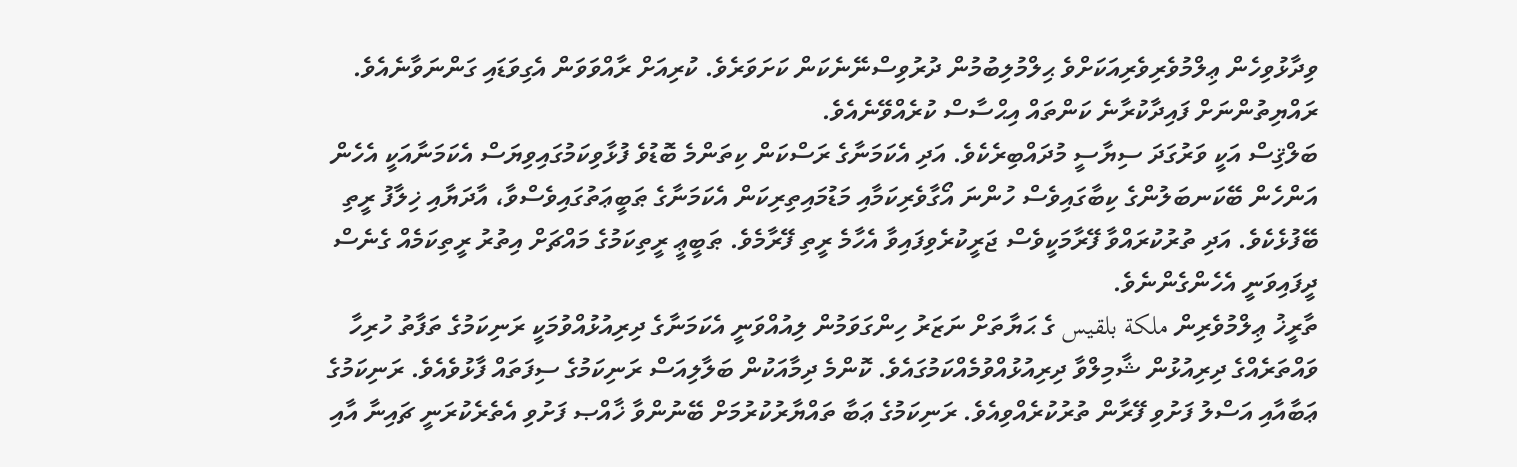ވިދާޅުވިހެން ޢިލްމުވެރިވެރިއަކަށްވެ ޙިލްމުލިބުމުން ދުރުވިސްނޭނެކަން ކަށަވަރެވެ. ކުރިއަށް ރާއްވަވަން އެގިވަޑައި ގަންނަވާނެއެވެ. ރައްޔިތުންނަށް ފައިދާކުރާނެ ކަންތައް އިޙްސާސް ކުރެއްވޭނެއެވެ.
ބަލްޤިސް އަކީ ވަރުގަދަ ސިޔާސީ މުދައްބިރެކެވެ. އަދި އެކަމަނާގެ ރަސްކަން ކިތަންމެ ބޮޑުވެ ފުޅާވިކަމުގައިވިޔަސް އެކަމަނާއަކީ އެހެން އަންހެން ބޭކަނބަލުންގެ ކިބާގައިވެސް ހުންނަ އޯގާވެރިކަމާއި މަޑުމައިތިރިކަން އެކަމަނާގެ ޠަބީޢަތުގައިވެސްވާ، އާދަޔާއި ޚިލާފު ރީތި ބޭފުޅެކެވެ. އަދި ތުރުކުރައްވާ ފޭރާމަކީވެސް ޖަރީކުރެވިފައިވާ އެހާމެ ރީތި ފޭރާމެވެ. ޠަބީޢީ ރީތިކަމުގެ މައްޗަށް އިތުރު ރީތިކަމެއް ގެނެސް ދީފައިވަނީ އެހެންގެންނެވެ.
ތާރީޚު ޢިލްމުވެރިން ملكة بلقيس ގެ ޙަޔާތަށް ނަޒަރު ހިންގަވަމުން ލިއުއްވަނީ އެކަމަނާގެ ދިރިއުޅުއްވުމަކީ ރަނިކަމުގެ ތަފާތު ހުރިހާ ވައްތަރެއްގެ ދިރިއުޅުން ޝާމިލްވާ ދިރިއުޅުއްވުމެއްކަމުގައެވެ. ކޮންމެ ދިމާއަކުން ބަލާލިއަސް ރަނިކަމުގެ ސިފަތައް ފާޅުވެއެވެ. ރަނިކަމުގެ ޢަބާއާއި އަސްލު ފަށުވި ފޭރާން ތުރުކުރެއްވިއެވެ. ރަނިކަމުގެ ޢަބާ ތައްޔާރުކުރުމަށް ބޭނުންވާ ޚާއްޞ ފަށުވި އެތެރެކުރަނީ ޗައިނާ އާއި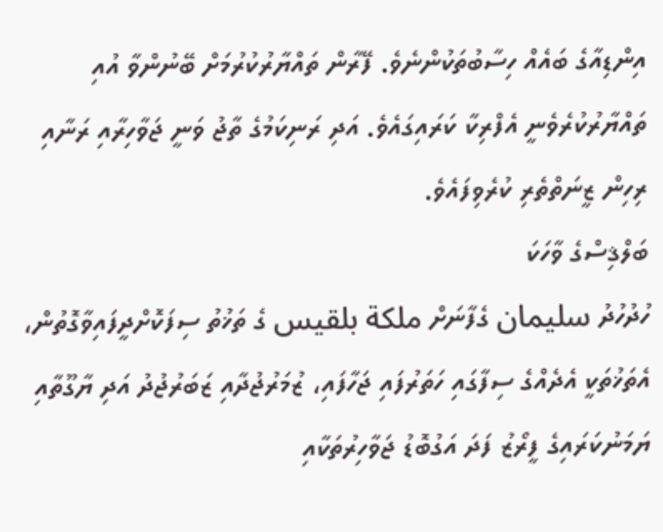އިންޑިއާގެ ބައެއް ހިސާބުތަކުންނެވެ. ފޭރާން ތައްޔާރުކުރުމަށް ބޭނުންވާ އުއި ތައްޔާރުކުރެވެނީ އެފްރިކާ ކަރައިގައެވެ. އަދި ރަނިކަމުގެ ތާޖު ވަނީ ޖަވާހިރާއި ރަނާއި ރިހިން ޒީނަތްތެރި ކުރެވިފައެވެ.
ބަލްޤިސްގެ ވާހަކަ
ހުދުހުދު سليمان ގެފާނަށް ملكة بلقيس ގެ ތަޚުތު ސިފަކޮށްދީފައިވާގޮތުން، އެތަޚުތަކީ އެދެއްގެ ސިފާގައި ހަތަރުފައި ޖަހާފައި، ޒުމަރުޖުދާއި ޒަބަރުޖުދު އަދި ޔާގޫތާއި ޔަމަނުކަރައިގެ ފީރޯޒު ފަދަ އަގުބޮޑު ޖަވާހިރުތަކާއި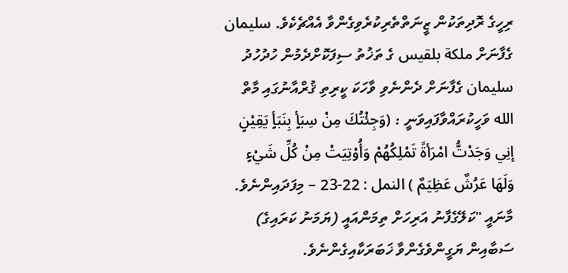ރިހީގެ ރޮދިތަކުން ޒީނަތްތެރިކުރެވިގެންވާ އެއްޗެކެވެ. سليمان ގެފާނަށް ملكة بلقيس ގެ ތަޚުތު ސިފަކޮށްދެމުން ހުދުހުދު سليمان ގެފާނަށް ދެންނެވި ވާހަކަ ކީރިތި ޤުރްއާނުގައި މާތް الله ވަހީކުރައްވާފައިވަނީ : (وَجِئْتُكَ مِنْ سِبَأٍ بِنَبَأٍ يَقِيْنٍ إنِي وَجَدْتُّ امْرَأةً تَمْلِكُهُمْ وَأُوْتِيَتْ مِنْ كُلِّ شَيْءٍ وَلَهَا عَرُشٌ عَظِيَمٌ ) النمل : 22-23 – މިފަދައިންނެވެ. މާނައީ "ކަލޭގެފާނު އަރިހަށް ތިމަންއައީ (ޔަމަނު ކަރައިގެ) ސަބާއިން ޔަގީންވެގެންވާ ޚަބަރަކާއިގެންނެވެ.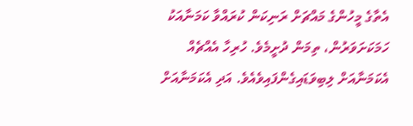އެތާގެ މީހުންގެ މައްޗަށް ރަނިކަން ކުރައްވާ ކަމަނާއަކު ހަމަކަށަވަރުން، ތިމަން ދުށީމެވެ. ހުރިހާ އެއްޗެއް އެކަމަނާއަށް ލިބިވަޑައިގެންފައިވެއެވެ. އަދި އެކަމަނާއަށް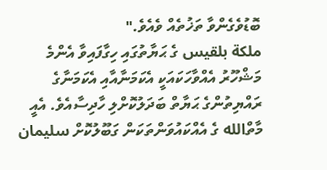ބޮޑުވެގެންވާ ތަޚުތެއް ވެއެވެ."
ملكة بلقيس ގެ ޙަޔާތުގައި ހިގާފައިވާ އެންމެ މަޝްހޫރު އެއްވާހަކައަކީ އެކަމަނާއާއި އެކަމަނާގެ ރައްޔިތުންގެ ޙަޔާތް ބަދަލުކޮށްލި ހާދިސާއެވެ. އެއީ މާތްالله ގެ އެއްކައުވަންތަކަން ގަބޫލުކޮށް سليمان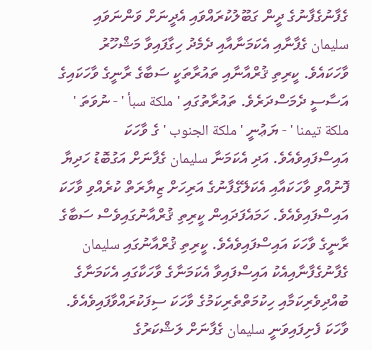ގެފާނުގެފާނުގެ ދީން ގަބޫލުކުރައްވައި އެދީނަށް ވަންނަވައި سليمان ގެފާނާއި އެކަމަނާއާއި ދެމެދު ހިގާފައިވާ މަޝްހޫރު ވާހަކައެވެ. ކީރިތި ޤުރްއާނާއި ތައުރާތަކީ ސަބާގެ ރާނީގެ ވާހަކައިގެ އަސާސީ ދެމަސްދަރެވެ. ތައުރާތުގައި ' ملكة سبأ ' - ނުވަތަ ' ملكة تيمنا ' - ޔަޢުނީ ' ملكة الجنوب ' ގެ ވާހަކަ އައިސްފައިވެއެވެ. އަދި އެކަމަނާ سليمان ގެފާނަށް އަގުބޮޑު ހަދިޔާ ފޮނުއްވި ވާހަކައާއި އެކަލޭގެފާނުގެ އަރިހަށް ޒިޔާރަތް ކުރެއްވި ވާހަކަ އައިސްފައިވެއެވެ. ހަމައެފަދައިން ކީރިތި ޤުރްއާނުގައިވެސް ސަބާގެ ރާނީގެ ވާހަކަ އައިސްފައިވެއެވެ. ކީރިތި ޤުރްއާނުގައި سليمان ގެފާނުގެފާނާއިއެކު އައިސްފައިވާ އެކަމަނާގެ ވާހަކާގައި އެކަމަނާގެ ބުއްދިވެރިކަމާއި ހިކުމަތްތެރިކަމުގެ ވާހަކަ ސިފަކުރައްވާފައިވެއެވެ. ވާހަކަ ފެށިފައިވަނީ سليمان ގެފާނަށް ލަޝްކަރުގެ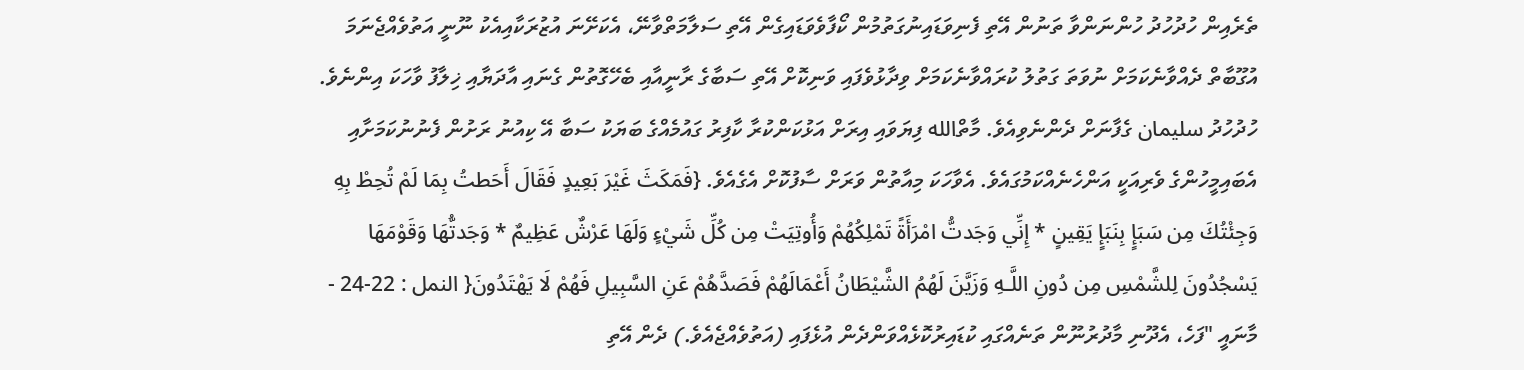ތެރެއިން ހުދުހުދު ހުންނަންވާ ތަނުން އޭތި ފެނިވަޑައިނުގަތުމުން ކޯފާވެވަޑައިގެން އޭތި ސަލާމަތްވާނޭ، އެކަށޭނަ އުޒުރަކާއިއެކު ނޫނީ އަތުވެއްޖެނަމަ އުގޫބާތް ދެއްވާނެކަމަށް ނުވަތަ ގަތުލު ކުރައްވާނެކަމަށް ވިދާޅުވެފައި ވަނިކޮށް އޭތި ސަބާގެ ރާނީއާއި ބެހޭގޮތުން ގެނައި އާދަޔާއި ޚިލާފު ވާހަކަ އިންނެވެ. ހުދުހުދު سليمان ގެފާނަށް ދެންނެވިއެވެ. މާތްالله ފިޔަވައި އިރަށް އަޅުކަންކުރާ ކާފިރު ގައުމެއްގެ ބަޔަކު ސަބާ އޭ ކިއުނު ރަށުން ފެނުނުކަމަށާއި އެބައިމީހުންގެ ވެރިއަކީ އަންހެނެއްކަމުގައެވެ. އެވާހަކަ މިއާތުން ވަރަށް ސާފުކޮށް އެގެއެވެ. {فَمَكَثَ غَيْرَ بَعِيدٍ فَقَالَ أَحَطتُ بِمَا لَمْ تُحِطْ بِهِ وَجِئْتُكَ مِن سَبَإٍ بِنَبَإٍ يَقِينٍ * إِنِّي وَجَدتُّ امْرَأَةً تَمْلِكُهُمْ وَأُوتِيَتْ مِن كُلِّ شَيْءٍ وَلَهَا عَرْشٌ عَظِيمٌ * وَجَدتُّهَا وَقَوْمَهَا يَسْجُدُونَ لِلشَّمْسِ مِن دُونِ اللَّـهِ وَزَيَّنَ لَهُمُ الشَّيْطَانُ أَعْمَالَهُمْ فَصَدَّهُمْ عَنِ السَّبِيلِ فَهُمْ لَا يَهْتَدُونَ{ النمل : 22-24 - މާނައީ "ފަހެ، އެދޫނި މާދުރުނޫން ތަނެއްގައި ކުޑައިރުކޮޅެއްވަންދެން އުޅެފައި (އަތުވެއްޖެއެވެ.) ދެން އޭތި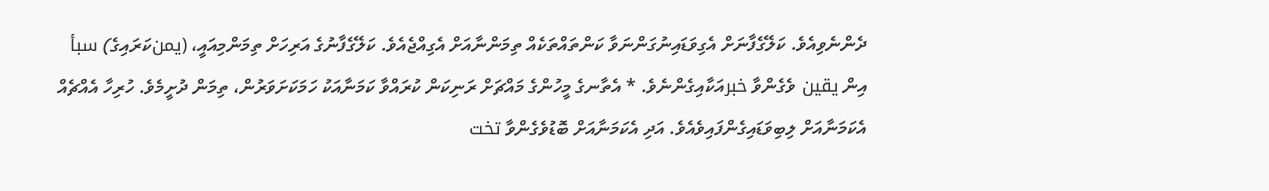ދެންނެވިއެވެ. ކަލޭގެފާނަށް އެގިވަޑައިނުގަންނަވާ ކަންތައްތަކެއް ތިމަންނާއަށް އެގިއްޖެއެވެ. ކަލޭގެފާނުގެ އަރިހަށް ތިމަންމިއައީ، (يمنކަރައިގެ) سبأ އިން يقين ވެގެންވާ خبرއަކާއިގެންނެވެ. * އެތާނގެ މީހުންގެ މައްޗަށް ރަނިކަން ކުރައްވާ ކަމަނާއަކު ހަމަކަށަވަރުން، ތިމަން ދުށީމެވެ. ހުރިހާ އެއްޗެއް އެކަމަނާއަށް ލިބިވަޑައިގެންފައިވެއެވެ. އަދި އެކަމަނާއަށް ބޮޑުވެގެންވާ تخت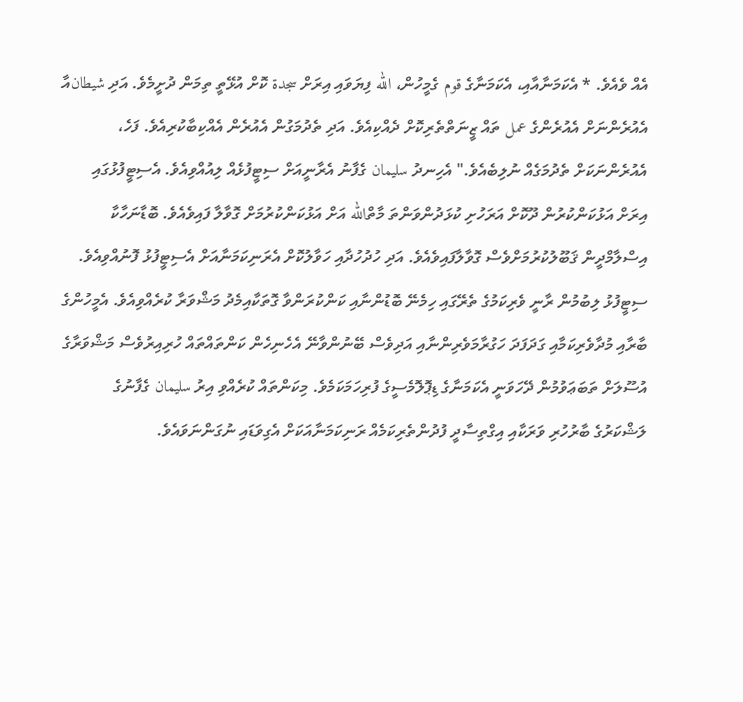އެއް ވެއެވެ. * އެކަމަނާއާއި، އެކަމަނާގެ قوم ގެމީހުން، الله ފިޔަވައި އިރަށް سجدة ކޮށް އުޅޭތީ ތިމަން ދުށީމެވެ. އަދި شيطانއާ އެއުރެންނަށް އެއުރެންގެ عمل ތައް ޒީނަތްތެރިކޮށް ދެއްކިއެވެ. އަދި ތެދުމަގުން އެއުރެން އެއްކިބާކުރިއެވެ. ފަހެ، އެއުރެންނަކަށް ތެދުމަގެއް ނުލިބެއެވެ." އެހިނދު سليمان ގެފާނު އެރާނީއަށް ސިޓީފުޅެއް ލިއުއްވިއެވެ. އެސިޓީފުޅުގައި އިރަށް އަޅުކަންކުރުން ދޫކޮށް އަރަހުށި ކުޅަދުންވަންތަ މާތްالله އަށް އަޅުކަންކުރުމަށް ގޮވާލާ ފައިވެއެވެ. ބޮޑާނަހާކާ އިސްލާމްދީން ޤަބޫލުކުރުމަށްވެސް ގޮވާލާފައިވެއެވެ. އަދި ހުދުހުދާއި ހަވާލުކޮށް އެރަނިކަމަނާއަށް އެސިޓީފުޅު ފޮނުއްވިއެވެ. ސިޓީފުޅު ލިބުމުން ރާނީ ވެރިކަމުގެ ތެރޭގައި ހިމެނޭ ބޮޑުންނާއި ކަންކުރަންވާ ގޮތަކާއިމެދު މަޝްވަރާ ކުރެއްވިއެވެ. އެމީހުންގެ ބާރާއި މުދާވެރިކަމާއި ގަދަފަދަ ހަގުރާމަވެރިންނާއި އަދިވެސް ބޭނުންވާނޭ އެހެނިހެން ކަންތައްތައް ހުރިއިރުވެސް މަޝްވަރާގެ އުސޫލަށް ތަބަޢަވުމުން ދޭހަވަނީ އެކަމަނާގެ ޑިޕޮލޮމެސީގެ ފުރިހަމަކަމެވެ. މިކަންތައް ކުރެއްވި އިރު سليمان ގެފާނުގެ ލަޝްކަރުގެ ބާރުހުރި ވަރަކާއި އިގްތިސާދީ ފުދުންތެރިކަމެއް ރަނިކަމަނާއަކަށް އެގިވަޑައި ނުގަންނަވައެވެ.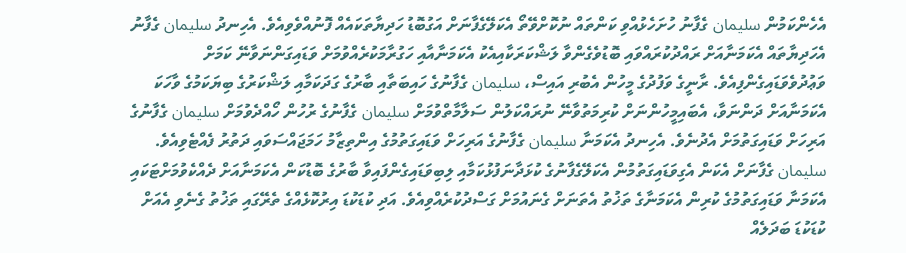އެހެންކަމުން سليمان ގެފާނު ހުށަހެޅުއްވި ކަންތައް ނުކޮށްވޭތޯ އެކަލޭގެފާނަށް އަގުބޮޑު ހަދިޔާތަކައެއް ފޮނުއްވެވިއެވެ. އެހިނދު سليمان ގެފާނު އެހަދިޔާތައް އެކަމަނާއަށް ރައްދުކުރައްވައި ބޮޑުވެގެންވާ ލަޝްކަރަކާއިއެކު އެކަމަނާއާއި ހަގުރާމަކުރެއްވުމަށް ވަޑައިގަންނަވާނޭ ކަމަށް ވަޢުދުވެވަޑައިގެންފިއެވެ. ރާނީގެ ވަފުދުގެ މީހުން އެބުރި އައިސް، سليمان ގެފާނުގެ ހައިބަތާއި ބާރުގެ ގަދަކަމާއި ލަޝްކަރުގެ ބިޔަކަމުގެ ވާހަކަ އެކަމަނާއަށް ދަންނަވާ، އެބައިމީހުންނަށް ކުރިމަތުވާނޭ ނުރައްކަލުން ސަލާމާތްވުމަށް سليمان ގެފާނުގެ ރުހުން ހޯއްދެވުމަށް سليمان ގެފާނުގެ އަރިހަށް ވަޑައިގަތުމަށް އެދުނެވެ. އެހިނދު އެކަމަނާ سليمان ގެފާނުގެ އަރިހަށް ވަޑައިގަތުމުގެ އިންތިޒާމު ހަމަޖައްސަވައި ދަތުރު ފެއްޓެވިއެވެ. سليمان ގެފާނަށް އެކަން އެގިވަޑައިގަތުމުން އެކަލޭގެފާނުގެ ކުޅަދާނަފުޅުކަމާއި ލިބިވަޑައިގެންފައިވާ ބާރުގެ ބޮޑުކަން އެކަމަނާއަށް ދެއްކެވުމަށްޓަކައި އެކަމަނާ ވަޑައިގަތުމުގެ ކުރިން އެކަމަނާގެ ތަޚުތު އެތަނަށް ގެނައުމަށް ގަސްދުކުރެއްވިއެވެ. އަދި ކުޑަކުޑަ އިރުކޮޅެއްގެ ތެރޭގައި ތަޚުތު ގެނެވި އެއަށް ކުޑަކުޑަ ބަދަލެއް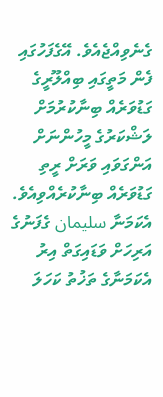ގެނެވިއްޖެއެވެ. އޭގެފަހުގައި ފެން މަތީގައި ބިއްލޫރީގެ ގަޑުވަރެއް ބިނާކުރުމަށް ލަޝްކަރުގެ މީހުންނަށް އަންގަވައި ވަރަށް ރީތި ގަޑުވަރެއް ބިނާކުރެއްވިއެވެ. އެކަމަނާ سليمان ގެފަނުގެ އަރިހަށް ވަޑައިގަތް އިރު އެކަމަނާގެ ތަޚުތު ކަހަލަ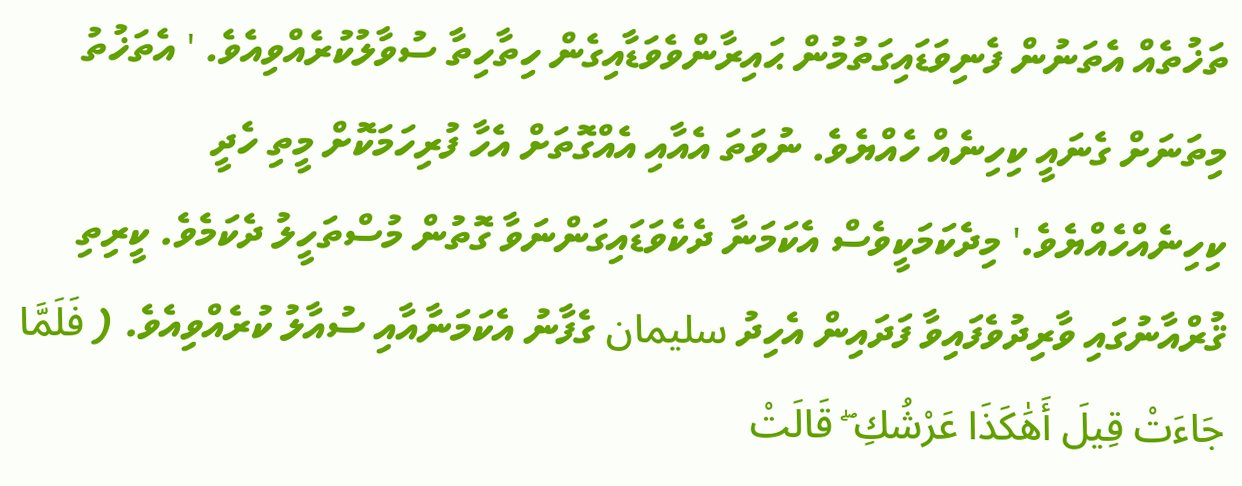ތަޚުތެއް އެތަނުން ފެނިވަޑައިގަތުމުން ޙައިރާންވެވަޑާއިގެން ހިތާހިތާ ސުވާލުކުރެއްވިއެވެ. ' އެތަޚުތު މިތަނަށް ގެނައީ ކިހިނެއް ހެއްޔެވެ. ނުވަތަ އެއާއި އެއްގޮތަށް އެހާ ފުރިހަމަކޮށް މީތި ހެދީ ކިހިނެއްހެއްޔެވެ.' މިދެކަމަކީވެސް އެކަމަނާ ދެކެވަޑައިގަންނަވާ ގޮތުން މުސްތަހީލު ދެކަމެވެ. ކީރިތި ޤުރްއާނުގައި ވާރިދުވެފައިވާ ފަދައިން އެހިދު سليمان ގެފާނު އެކަމަނާއާއި ސުއާލު ކުރެއްވިއެވެ. ( فَلَمَّا جَاءَتْ قِيلَ أَهَٰكَذَا عَرْشُكِ ۖ قَالَتْ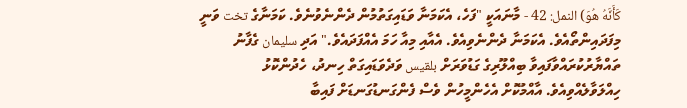كَأَنَّهُ هُوَ) النمل: 42 - މާނައަކީ "ފަހެ، އެކަމަނާ ވަޑައިގަތުމުން ދެންނެވުނެވެ. ކަމަނާގެ تخت ވަނީ މިފަދައިންތޯއެވެ. އެކަމަނާ ދެންނެވިއެވެ. އެއާއި މިއާ ހަމަ އެއްފަދައެވެ." އަދި سليمان ގެފާނު ތައްޔާރުކުރައްވާފައިވާ ބިއްލޫރިގެ ގަޑުވަރަށް بلقيس ވަދެވަޑައިގަތް ހިނދު، ހެދުންކޮޅު ހިއްލަވާލެއްވިއެވެ. އާއްމުކޮށް އެހެންމީހުން ވެސް ފެންގަނޑުގަނޑަށް ފައިބާ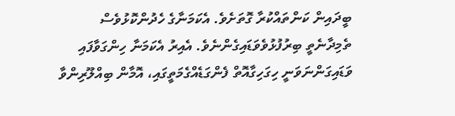ބީދައިން ކަންތައްކުރާ ގޮތަށެވެ. އެކަމަނާގެ ހެދުންކޮޅުވެސް ތެމިދާނެތީ ބިރުފުޅުވެވަޑައިގެންނެވެ. އެއިރު އެކަމަނާ ހިންގަވާފައި ވަޑައިގަންނަވަނީ ހިގަހިގާއޮތް ފެންގަޑެއްގެމަތީގައި، އޮމާން ބިއްލޫރިންވާ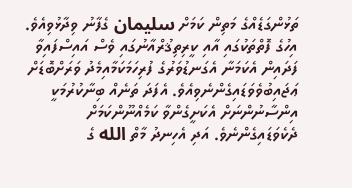ތަޅުންގަޑެއްގެ މަތިން ކަމަށް سليمان ގެފާނު ވިދާޅުވިއެވެ. އިހުގެ ފޮތްތަކުގައި އާއި ކީރިތިޤުރްއާނުގައި ވެސް އައިސްފައިވާ ފަދައިން އެކަމަނާ އެގަނޑުވަރުގެ ފުރިހަމަކަމާއިމެދު ވަރަށްބޮޑަށް ޢަޖައިބުވެވަޑައިގެންނެވިއެވެ. އެފަދަ ތަނެއް ބިނާކުރުމަކީ އިންސާނުންނަށް އެކަށީގެންވާ ކަމެއްނޫންކަމަށް ދެކެވަޑައިގެންނެވެ. އަދި އެހިނދު މާތް الله ގެ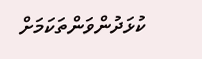ކުޅަދުންވަންތަކަމަށް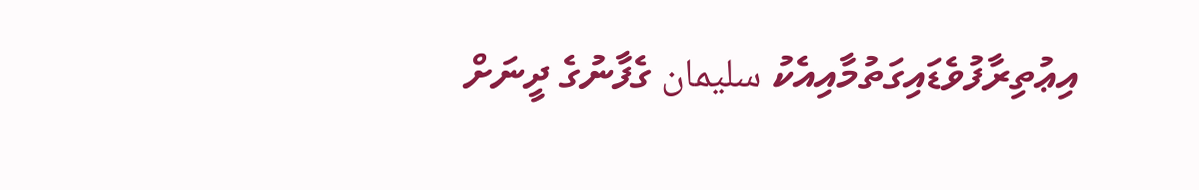އިޢުތިރާފުވެޑައިގަތުމާއިއެކު سليمان ގެފާނުގެ ދީނަށް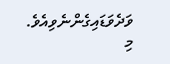ވަދެވަޑައިގެންނެވިއެވެ.
މި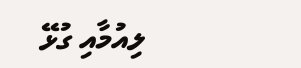ލިއުމާއި ގުޅޭ